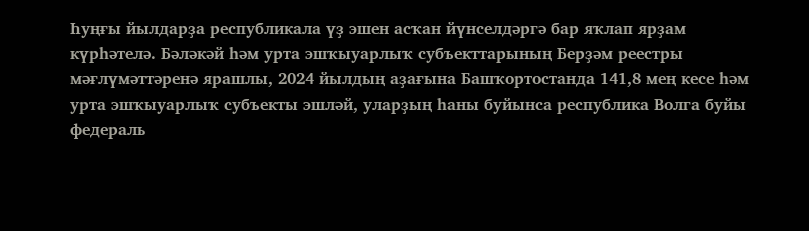Һуңғы йылдарҙа республикала үҙ эшен асҡан йүнселдәргә бар яҡлап ярҙам күрһәтелә. Бәләкәй һәм урта эшҡыуарлыҡ субъекттарының Берҙәм реестры мәғлүмәттәренә ярашлы, 2024 йылдың аҙағына Башҡортостанда 141,8 мең кесе һәм урта эшҡыуарлыҡ субъекты эшләй, уларҙың һаны буйынса республика Волга буйы федераль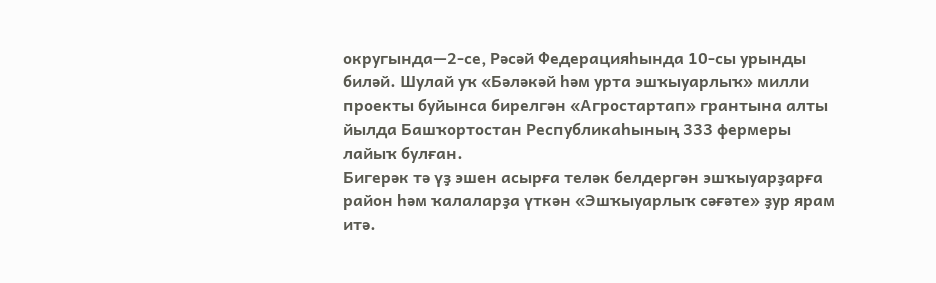округында—2-се, Рәсәй Федерацияһында 10-сы урынды биләй. Шулай уҡ «Бәләкәй һәм урта эшҡыуарлыҡ» милли проекты буйынса бирелгән «Агростартап» грантына алты йылда Башҡортостан Республикаһының 333 фермеры лайыҡ булған.
Бигерәк тә үҙ эшен асырға теләк белдергән эшҡыуарҙарға район һәм ҡалаларҙа үткән «Эшҡыуарлыҡ сәғәте» ҙур ярам итә.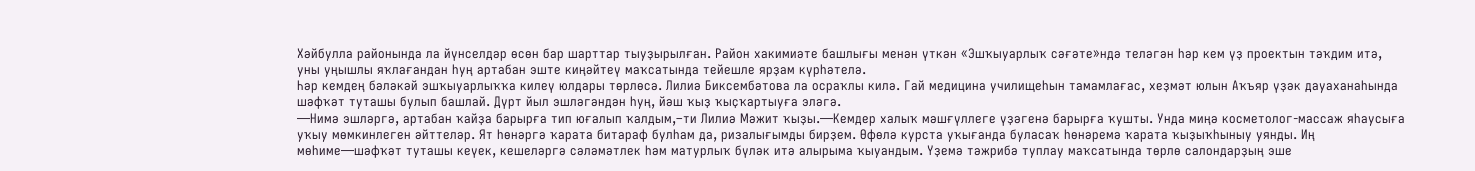Хәйбулла районында ла йүнселдәр өсөн бар шарттар тыуҙырылған. Район хакимиәте башлығы менән үткән «Эшҡыуарлыҡ сәғәте»ндә теләгән һәр кем үҙ проектын тәҡдим итә, уны уңышлы яҡлағандан һуң артабан эште киңәйтеү маҡсатында тейешле ярҙам күрһәтелә.
Һәр кемдең бәләкәй эшҡыуарлыҡҡа килеү юлдары төрлөсә. Лилиә Биксембәтова ла осраҡлы килә. Гай медицина училищеһын тамамлағас, хеҙмәт юлын Аҡъяр үҙәк дауаханаһында шәфҡәт туташы булып башлай. Дүрт йыл эшләгәндән һуң, йәш ҡыҙ ҡыҫҡартыуға эләгә.
—Нимә эшләргә, артабан ҡайҙа барырға тип юғалып ҡалдым,–ти Лилиә Мәжит ҡыҙы.—Кемдер халыҡ мәшғүллеге үҙәгенә барырға ҡушты. Унда миңә косметолог-массаж яһаусыға уҡыу мөмкинлеген әйттеләр. Ят һөнәргә ҡарата битараф булһам да, ризалығымды бирҙем. Өфөлә курста уҡығанда буласаҡ һөнәремә ҡарата ҡыҙыҡһыныу уянды. Иң мөһиме—шәфҡәт туташы кеүек, кешеләргә сәләмәтлек һәм матурлыҡ бүләк итә алырыма ҡыуандым. Үҙемә тәжрибә туплау маҡсатында төрлө салондарҙың эше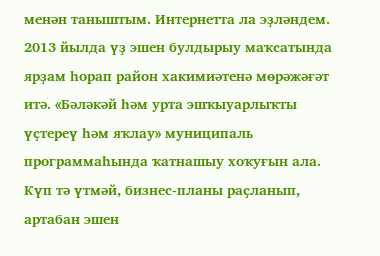менән таныштым. Интернетта ла эҙләндем.
2013 йылда үҙ эшен булдырыу маҡсатында ярҙам һорап район хакимиәтенә мөрәжәғәт итә. «Бәләкәй һәм урта эшҡыуарлыҡты үҫтереү һәм яҡлау» муниципаль программаһында ҡатнашыу хоҡуғын ала. Күп тә үтмәй, бизнес-планы раҫланып, артабан эшен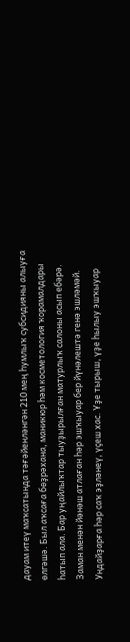дауам итеү маҡсатында тәғәйенләнгән 210 мең һумлыҡ субсидияны алыуға өлгәшә. Был аҡсаға бөҙрәхана, маникюр һәм косметология ҡорамалдары һатып ала. Бар уңайлыҡтар тыуҙырылған матурлыҡ салоны асып ебәрә.
Заман менән йәнәш атлаған һәр эшҡыуар бер йүнәлештә генә эшләмәй. Ундайҙарға һәр саҡ эҙләнеү, үҫеш хас. Үҙе тырыш, үҙе һылыу эшҡыуар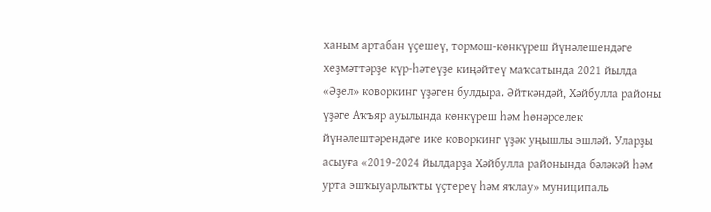ханым артабан үҫешеү, тормош-көнкүреш йүнәлешендәге хеҙмәттәрҙе күр-һәтеүҙе киңәйтеү маҡсатында 2021 йылда «Әҙел» коворкинг үҙәген булдыра. Әйткәндәй, Хәйбулла районы үҙәге Аҡъяр ауылында көнкүреш һәм һөнәрселек йүнәлештәрендәге ике коворкинг үҙәк уңышлы эшләй. Уларҙы асыуға «2019-2024 йылдарҙа Хәйбулла районында бәләкәй һәм урта эшҡыуарлыҡты үҫтереү һәм яҡлау» муниципаль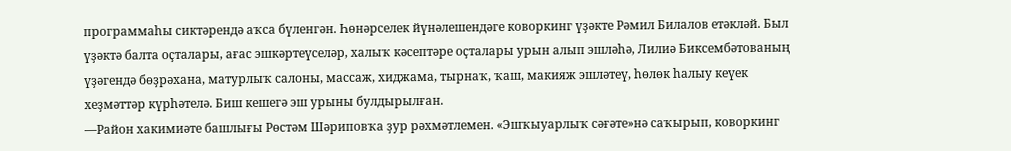программаһы сиктәрендә аҡса бүленгән. Һөнәрселек йүнәлешендәге коворкинг үҙәкте Рәмил Билалов етәкләй. Был үҙәктә балта оҫталары, ағас эшкәртеүселәр, халыҡ кәсептәре оҫталары урын алып эшләһә, Лилиә Биксембәтованың үҙәгендә бөҙрәхана, матурлыҡ салоны, массаж, хиджама, тырнаҡ, ҡаш, макияж эшләтеү, һөлөк һалыу кеүек хеҙмәттәр күрһәтелә. Биш кешегә эш урыны булдырылған.
—Район хакимиәте башлығы Рөстәм Шәриповҡа ҙур рәхмәтлемен. «Эшҡыуарлыҡ сәғәте»нә саҡырып, коворкинг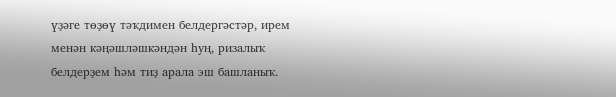үҙәге төҙөү тәҡдимен белдергәстәр, ирем менән кәңәшләшкәндән һуң, ризалыҡ белдерҙем һәм тиҙ арала эш башланыҡ.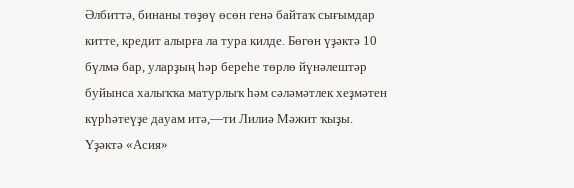Әлбиттә, бинаны төҙөү өсөн генә байтаҡ сығымдар китте, кредит алырға ла тура килде. Бөгөн үҙәктә 10 бүлмә бар, уларҙың һәр береһе төрлө йүнәлештәр буйынса халыҡҡа матурлыҡ һәм сәләмәтлек хеҙмәтен күрһәтеүҙе дауам итә,—ти Лилиә Мәжит ҡыҙы.
Үҙәктә «Асия»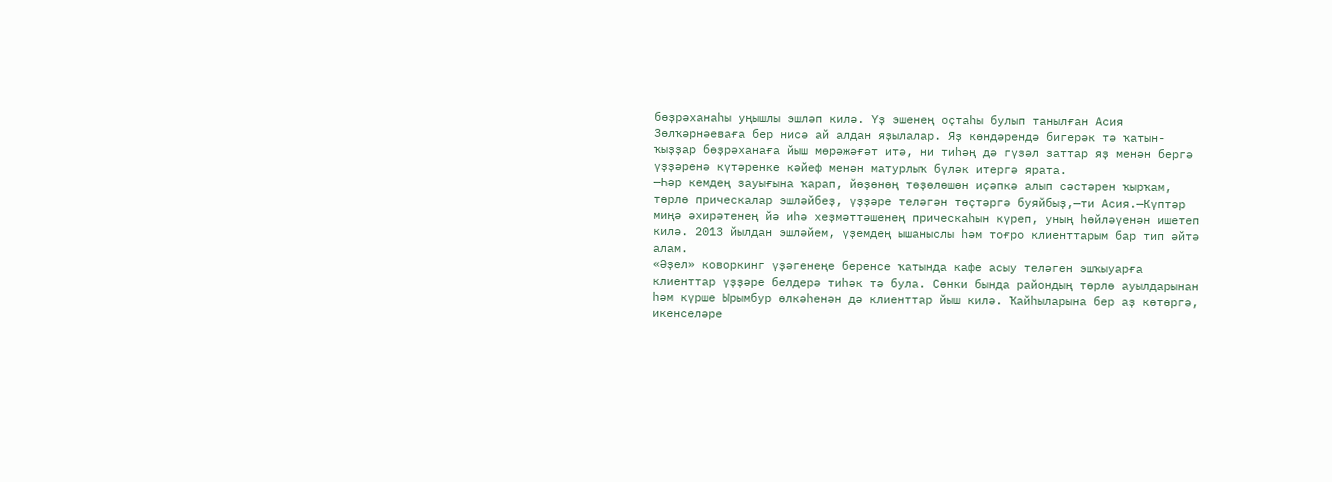бөҙрәханаһы уңышлы эшләп килә. Үҙ эшенең оҫтаһы булып танылған Асия Зөлҡәрнәеваға бер нисә ай алдан яҙылалар. Яҙ көндәрендә бигерәк тә ҡатын-ҡыҙҙар бөҙрәханаға йыш мөрәжәғәт итә, ни тиһәң дә гүзәл заттар яҙ менән бергә үҙҙәренә күтәренке кәйеф менән матурлыҡ бүләк итергә ярата.
—Һәр кемдең зауығына ҡарап, йөҙөнөң төҙөлөшөн иҫәпкә алып сәстәрен ҡырҡам, төрлө прическалар эшләйбеҙ, үҙҙәре теләгән төҫтәргә буяйбыҙ,—ти Асия.—Күптәр миңә әхирәтенең йә иһә хеҙмәттәшенең прическаһын күреп, уның һөйләүенән ишетеп килә. 2013 йылдан эшләйем, үҙемдең ышаныслы һәм тоғро клиенттарым бар тип әйтә алам.
«Әҙел» коворкинг үҙәгенеңе беренсе ҡатында кафе асыу теләген эшҡыуарға клиенттар үҙҙәре белдерә тиһәк тә була. Сөнки бында райондың төрлө ауылдарынан һәм күрше Ырымбур өлкәһенән дә клиенттар йыш килә. Ҡайһыларына бер аҙ көтөргә, икенселәре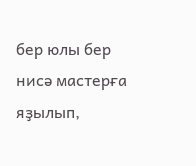бер юлы бер нисә мастерға яҙылып,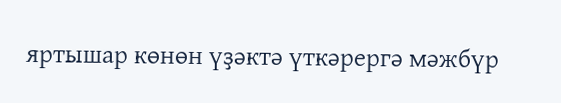яртышар көнөн үҙәктә үткәрергә мәжбүр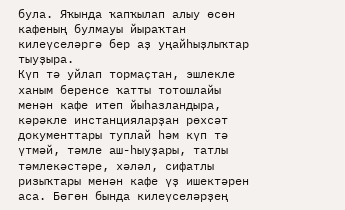була. Яҡында ҡапҡылап алыу өсөн кафеның булмауы йыраҡтан килеүселәргә бер аҙ уңайһыҙлыҡтар тыуҙыра.
Күп тә уйлап тормаҫтан, эшлекле ханым беренсе ҡатты тотошлайы менән кафе итеп йыһазландыра, кәрәкле инстанцияларҙан рөхсәт документтары туплай һәм күп тә үтмәй, тәмле аш-һыуҙары, татлы тәмлекәстәре, хәләл, сифатлы ризыҡтары менән кафе үҙ ишектәрен аса. Бөгөн бында килеүселәрҙең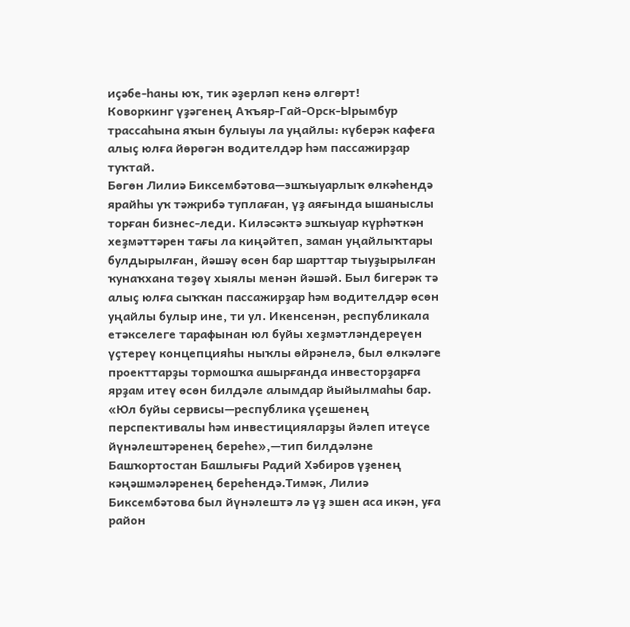иҫәбе-һаны юҡ, тик әҙерләп кенә өлгөрт!
Коворкинг үҙәгенең Аҡъяр-Гай-Орск-Ырымбур трассаһына яҡын булыуы ла уңайлы: күберәк кафеға алыҫ юлға йөрөгән водителдәр һәм пассажирҙар туҡтай.
Бөгөн Лилиә Биксембәтова—эшҡыуарлыҡ өлкәһендә ярайһы уҡ тәжрибә туплаған, үҙ аяғында ышаныслы торған бизнес-леди. Киләсәктә эшҡыуар күрһәткән хеҙмәттәрен тағы ла киңәйтеп, заман уңайлыҡтары булдырылған, йәшәү өсөн бар шарттар тыуҙырылған ҡунаҡхана төҙөү хыялы менән йәшәй. Был бигерәк тә алыҫ юлға сыҡҡан пассажирҙар һәм водителдәр өсөн уңайлы булыр ине, ти ул. Икенсенән, республикала етәкселеге тарафынан юл буйы хеҙмәтләндереүен үҫтереү концепцияһы ныҡлы өйрәнелә, был өлкәләге проекттарҙы тормошҡа ашырғанда инвесторҙарға ярҙам итеү өсөн билдәле алымдар йыйылмаһы бар.
«Юл буйы сервисы—республика үҫешенең перспективалы һәм инвестицияларҙы йәлеп итеүсе йүнәлештәренең береһе»,—тип билдәләне Башҡортостан Башлығы Радий Хәбиров үҙенең кәңәшмәләренең береһендә.Тимәк, Лилиә Биксембәтова был йүнәлештә лә үҙ эшен аса икән, уға район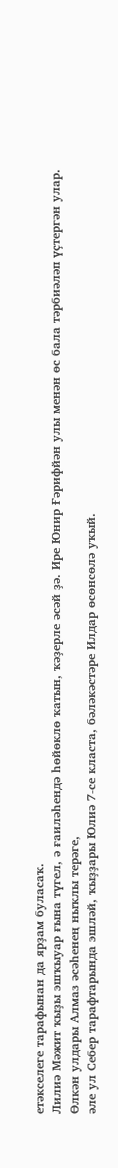етәкселеге тарафынан да ярҙам буласаҡ.
Лилиә Мәжит ҡыҙы эшҡыуар ғына түгел, ә ғаиләһендә һөйөклө ҡатын, ҡәҙерле әсәй ҙә. Ире Юнир Ғәрифйән улы менән өс бала тәрбиәләп үҫтергән улар. Өлкән улдары Алмаз әсәһенең ныҡлы терәге,
әле ул Себер тарафтарында эшләй, ҡыҙҙары Юлиә 7-се класта, бәләкәстәре Илдар өсөнсөлә уҡый.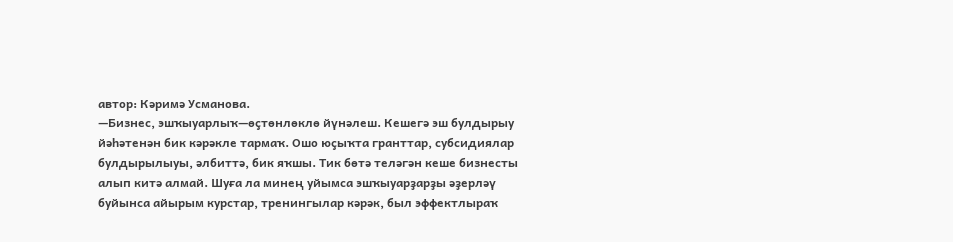автор: Кәримә Усманова.
—Бизнес, эшҡыуарлыҡ—өҫтөнлөклө йүнәлеш. Кешегә эш булдырыу йәһәтенән бик кәрәкле тармаҡ. Ошо юҫыҡта гранттар, субсидиялар булдырылыуы, әлбиттә, бик яҡшы. Тик бөтә теләгән кеше бизнесты алып китә алмай. Шуға ла минең уйымса эшҡыуарҙарҙы әҙерләү буйынса айырым курстар, тренингылар кәрәк, был эффектлыраҡ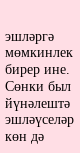эшләргә мөмкинлек бирер ине. Сөнки был йүнәлештә эшләүселәр көн дә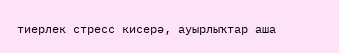тиерлек стресс кисерә, ауырлыҡтар аша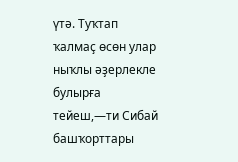үтә. Туҡтап ҡалмаҫ өсөн улар ныҡлы әҙерлекле булырға тейеш,—ти Сибай башҡорттары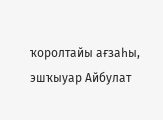ҡоролтайы ағзаһы, эшҡыуар Айбулат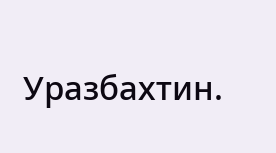Уразбахтин.